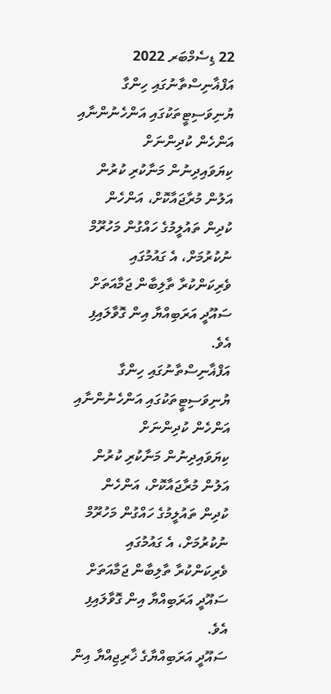22 ޑިސެމްބަރ 2022
އަފްޣާނިސްތާނުގައި ހިންގާ ޔުނިވަސިޓީތަކުގައި އަންހެނުންނާއި އަންހެން ކުދިންނަށް ކިޔަވައިދިނުން މަނާކުރި ކުރުން އަލުން މުރާޖައާކޮށް، އަންހެން ކުދިން ތައުލީމުގެ ހައްގުން މަހުރޫމް ނުކުރުމަށް، އެ ގައުމުގައި ވެރިކަންކުރާ ތާލިބާން ޖަމާއަތަށް ސައޫދީ އަރަބިއްޔާ އިން ގޮވާލައިފި އެވެ.
އަފްޣާނިސްތާނުގައި ހިންގާ ޔުނިވަސިޓީތަކުގައި އަންހެނުންނާއި އަންހެން ކުދިންނަށް ކިޔަވައިދިނުން މަނާކުރި ކުރުން އަލުން މުރާޖައާކޮށް، އަންހެން ކުދިން ތައުލީމުގެ ހައްގުން މަހުރޫމް ނުކުރުމަށް، އެ ގައުމުގައި ވެރިކަންކުރާ ތާލިބާން ޖަމާއަތަށް ސައޫދީ އަރަބިއްޔާ އިން ގޮވާލައިފި އެވެ.
ސައޫދީ އަރަބިއްޔާގެ ޚާރިޖިއްޔާ އިން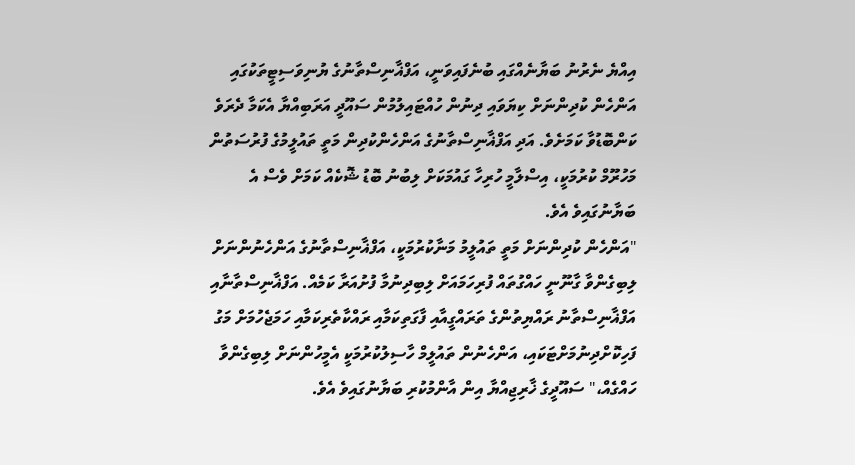އިއްޔެ ނެރުނު ބަޔާނެއްގައި ބުނެފައިވަނީ، އަފްޣާނިސްތާނުގެ ޔުނިވަސިޓީތަކުގައި އަންހެން ކުދިންނަށް ކިޔަވައި ދިނުން ހުއްޓައިލުމުން ސައޫދީ އަރަބިއްޔާ އެކަމާ ދެރަވެ ކަންބޮޑުވާ ކަމަށެވެ. އަދި އަފްޣާނިސްތާނުގެ އަންހެންކުދިން މަތީ ތައުލީމުގެ ފުރުސަތުން މަހުރޫމް ކުރުމަކީ، އިސްލާމީ ހުރިހާ ގައުމަކަށް ލިބުނު ބޮޑު ޝޮކެއް ކަމަށް ވެސް އެ ބަޔާނުގައިވެ އެވެ.
"އަންހެން ކުދިންނަށް މަތީ ތައުލީމު މަނާކުރުމަކީ، އަފްޣާނިސްތާނުގެ އަންހެނުންނަށް ލިބިގެންވާ ގާނޫނީ ހައްގުތައް ފުރިހަމައަށް ލިބިދިނުމާ ފުށުއަރާ ކަމެއް. އަފްޣާނިސްތާނާއި އަފްޣާނިސްތާނު ރައްޔިތުންގެ ތަރައްގީއާއި ފާގަތިކަމާއި ރައްކާތެރިކަމާއި ހަމަޖެހުމަށް މަގު ފަހިކޮށްދިނުމަށްޓަކައި، އަންހެނުން ތައުލީމް ހާސިލުކުރުމަކީ އެމީހުންނަށް ލިބިގެންވާ ހައްގެއް،" ސައޫދީގެ ޚާރިޖިއްޔާ އިން އާންމުކުރި ބަޔާނުގައިވެ އެވެ.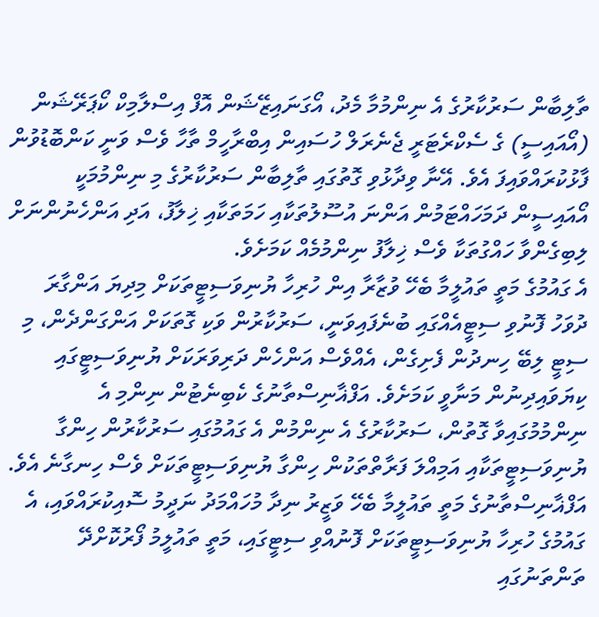ތާލިބާން ސަރުކާރުގެ އެ ނިންމުމާ މެދު، އޯގަނައިޒޭޝަން އޮފް އިސްލާމިކް ކޯޕަރޭޝަން (އޯއައިސީ) ގެ ސެކްރެޓަރީ ޖެނެރަލް ހުސައިން އިބްރާހީމް ތާހާ ވެސް ވަނީ ކަންބޮޑުވުން ފާޅުކުރައްވައިފަ އެވެ. އޭނާ ވިދާޅުވި ގޮތުގައި ތާލިބާން ސަރުކާރުގެ މި ނިންމުމަކީ އޯއައިސީން ދަމަހައްޓަމުން އަންނަ އުސޫލުތަކާއި ހަމަތަކާއި ޚިލާފު، އަދި އަންހެނުންނަށް ލިބިގެންވާ ހައްގުތަކާ ވެސް ޚިލާފު ނިންމުމެއް ކަމަށެވެ.
އެ ގައުމުގެ މަތީ ތައުލީމާ ބެހޭ ވުޒާރާ އިން ހުރިހާ ޔުނިވަސިޓީތަކަށް މިދިޔަ އަންގާރަ ދުވަހު ފޮނުވި ސިޓީއެއްގައި ބުނެފައިވަނީ، ސަރުކާރުން ވަކި ގޮތަކަށް އަންގަންދެން، މި ސިޓީ ލިބޭ ހިނދުން ފެށިގެން، އެއްވެސް އަންހެން ދަރިވަރަކަށް ޔުނިވަސިޓީގައި ކިޔަވައިދިނުން މަނާވީ ކަމަށެވެ. އަފްޣާނިސްތާނުގެ ކެބިނެޓުން ނިންމި އެ ނިންމުމުގައިވާ ގޮތުން، ސަރުކާރުގެ އެ ނިންމުން އެ ގައުމުގައި ސަރުކާރުން ހިންގާ ޔުނިވަސިޓީތަކާއި އަމިއްލަ ފަރާތްތަކުން ހިންގާ ޔުނިވަސިޓީތަކަށް ވެސް ހިނގާނެ އެވެ.
އަފްޣާނިސްތާނުގެ މަތީ ތައުލީމާ ބެހޭ ވަޒީރު ނިދާ މުހައްމަދު ނަދީމު ސޮއިކުރައްވައި، އެ ގައުމުގެ ހުރިހާ ޔުނިވަސިޓީތަކަށް ފޮނުއްވި ސިޓީގައި، މަތީ ތައުލީމު ފޯރުކޮށްދޭ ތަންތަނުގައި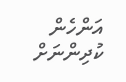އަންހެން ކުދިންނަށް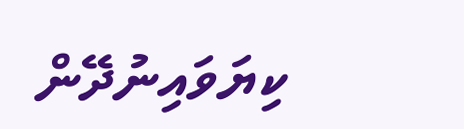ކިޔަވައިނުދޭން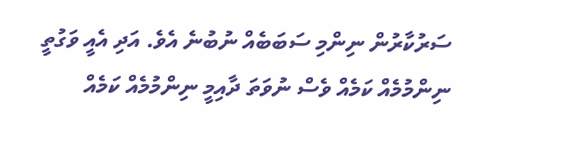ސަރުކާރުން ނިންމި ސަބަބެއް ނުބުނެ އެވެ. އަދި އެއީ ވަގުތީ ނިންމުމެއް ކަމެއް ވެސް ނުވަތަ ދާއިމީ ނިންމުމެއް ކަމެއް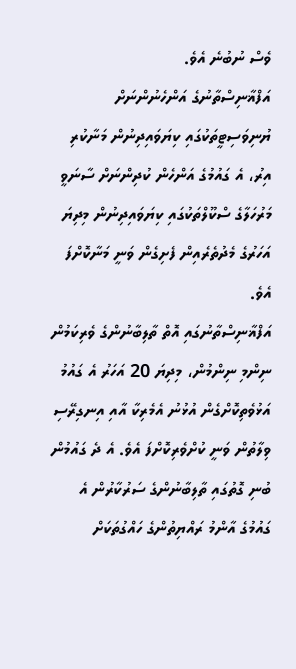ވެސް ނުބުނެ އެވެ.
އަފްޣާނިސްތާނުގެ އަންހެނުންނަށް ޔުނިވަސިޓީތަކުގައި ކިޔަވައިދިނުން މަނާކުރި އިރު، އެ ގައުމުގެ އަންހެން ކުދިންނަށް ސާނަވީ މަރުހަލާގެ ސްކޫލްތަކުގައި ކިޔަވައިދިނުން މިދިޔަ އަހަރުގެ މެދުތެރެއިން ފެށިގެން ވަނީ މަނާކޮށްފަ އެވެ.
އަފްޣާނިސްތާނުގައި އޮތް ތާލިބާނުންގެ ވެރިކަމުން ނިންމި ނިންމުން، މިދިޔަ 20 އަހަރު އެ ގައުމު އަޅުވެތިކޮށްގެން އުޅުނު އެމެރިކާ އާއި އިނގިރޭސި ވިލާތުން ވަނީ ކުށްވެރިކޮށްފަ އެވެ. އެ ދެ ގައުމުން ބުނި ގޮތުގައި ތާލިބާނުންގެ ސަރުކާރުން އެ ގައުމުގެ އާންމު ރައްޔިތުންގެ ހައްގުތަކަށް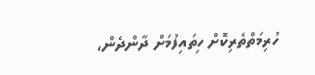ހުރިމަތްތެރިކޮށް ހިތައިފުމަށް ދާންދެން،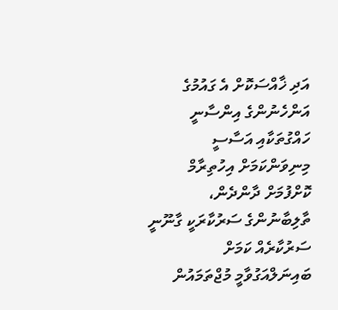އަދި ޚާއްސަކޮށް އެ ގައުމުގެ އަންހެނުންގެ އިންސާނީ ހައްގުތަކާއި އަސާސީ މިނިވަންކަމަށް އިހުތިރާމް ކޮށްފުމަށް ދާންދެން، ތާލިބާނުންގެ ސަރުކާރަކީ ގާނޫނީ ސަރުކާރެއް ކަމަށް ބައިނަލްއަގުވާމީ މުޖްތަމައުން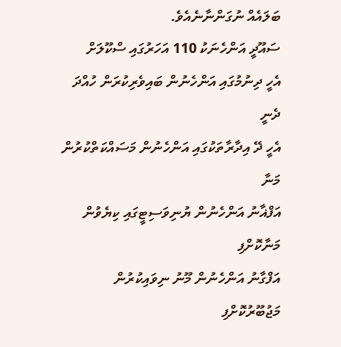ބަލައެއް ނުގަންނާނެއެވެ.
ސައޫދީ އަންހެނަކު 110 އަހަރުގައި ސްކޫލަށް
އެހީ ދިނުމުގައި އަންހެނުން ބައިވެރިކުރަން ހުއްދަ ދެނީ
އެހީ ދޭ އިދާރާތަކުގައި އަންހެނުން މަސައްކަތްކުރުން މަނާ
އަފްޣާނު އަންހެނުން ޔުނިވަސިޓީގައި ކިޔެވުން މަނާކޮށްފި
އަފްގާނު އަންހެނުން މޫނު ނިވައިކުރުން މަޖުބޫރުކޮށްފި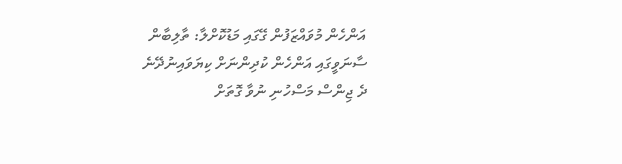އަންހެން މުވައްޒަފުން ގޭގައި މަޑުކޮށްލާ: ތާލިބާން
ސާނަވީގައި އަންހެން ކުދިންނަށް ކިޔަވައިނުދޭނެ
ދެ ޖިންސް މަސްހުނި ނުވާ ގޮތަށް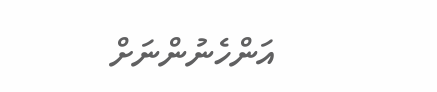އަންހެނުންނަށް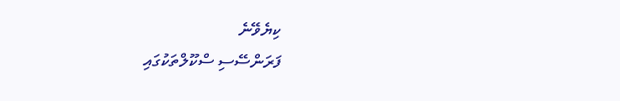ކިޔެވޭނެ
ފަރަންސޭސި ސްކޫލްތަކުގައި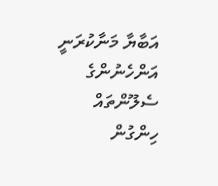އަބާޔާ މަނާކުރަނީ
އަންހެނުންގެ ސެލޫންތައް ހިންގުން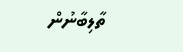ތާލިބާނުން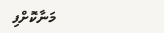މަނާކޮށްފި